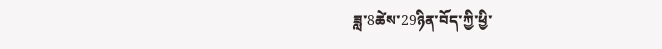ཟླ་8ཚེས་29ཉིན་བོད་ཀྱི་ཕྱི་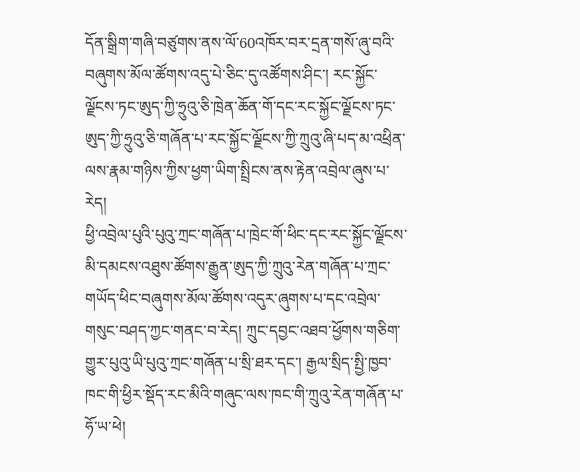དོན་སྒྲིག་གཞི་བཙུགས་ནས་ལོ་60འཁོར་བར་དྲན་གསོ་ཞུ་བའི་བཞུགས་མོལ་ཚོགས་འདུ་པེ་ཅིང་དུ་འཚོགས་ཤིང་། རང་སྐྱོང་ལྗོངས་ཏང་ཨུད་ཀྱི་ཧྲུའུ་ཅི་ཁྲེན་ཆོན་གོ་དང་རང་སྐྱོང་ལྗོངས་ཏང་ཨུད་ཀྱི་ཧྲུའུ་ཅི་གཞོན་པ་རང་སྐྱོང་ལྗོངས་ཀྱི་ཀྲུའུ་ཞི་པད་མ་འཕྲིན་ལས་རྣམ་གཉིས་ཀྱིས་ཕྱག་ཡིག་སྤྲིངས་ནས་རྟེན་འབྲེལ་ཞུས་པ་རེད།
ཕྱི་འབྲེལ་པུའི་པུའུ་ཀྲང་གཞོན་པ་ཁྲེང་གོ་ཕིང་དང་རང་སྐྱོང་ལྗོངས་མི་དམངས་འཐུས་ཚོགས་རྒྱུན་ཨུད་ཀྱི་ཀྲུའུ་རེན་གཞོན་པ་ཀྲང་གཡོད་ཕིང་བཞུགས་མོལ་ཚོགས་འདུར་ཞུགས་པ་དང་འབྲེལ་གསུང་བཤད་ཀྱང་གནང་བ་རེད། ཀྲུང་དབྱང་འཐབ་ཕྱོགས་གཅིག་གྱུར་པུའུ་ཡི་པུའུ་ཀྲང་གཞོན་པ་སྲི་ཐར་དང་། རྒྱལ་སྲིད་སྤྱི་ཁྱབ་ཁང་གི་ཕྱིར་སྡོད་རང་མིའི་གཞུང་ལས་ཁང་གི་ཀྲུའུ་རེན་གཞོན་པ་ཧོ་ཡ་ཕེ།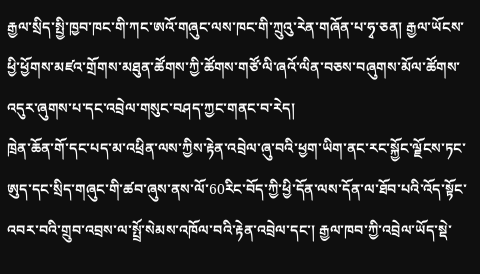རྒྱལ་སྲིད་སྤྱི་ཁྱབ་ཁང་གི་ཀང་ཨའོ་གཞུང་ལས་ཁང་གི་ཀྲུའུ་རེན་གཞོན་པ་ཧྭ་ཅན། རྒྱལ་ཡོངས་ཕྱི་ཕྱོགས་མཛའ་གྲོགས་མཐུན་ཚོགས་ཀྱི་ཚོགས་གཙོ་ལི་ཞའོ་ལིན་བཅས་བཞུགས་མོལ་ཚོགས་འདུར་ཞུགས་པ་དང་འབྲེལ་གསུང་བཤད་ཀྱང་གནང་བ་རེད།
ཁྲེན་ཆོན་གོ་དང་པད་མ་འཕྲིན་ལས་ཀྱིས་རྟེན་འབྲེལ་ཞུ་བའི་ཕྱག་ཡིག་ནང་རང་སྐྱོང་ལྗོངས་ཏང་ཨུད་དང་སྲིད་གཞུང་གི་ཚབ་ཞུས་ནས་ལོ་60རིང་བོད་ཀྱི་ཕྱི་དོན་ལས་དོན་ལ་ཐོབ་པའི་འོད་སྟོང་འབར་བའི་གྲུབ་འབྲས་ལ་སྤྲོ་སེམས་འཁོལ་བའི་རྟེན་འབྲེལ་དང་། རྒྱལ་ཁབ་ཀྱི་འབྲེལ་ཡོད་སྡེ་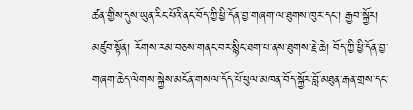ཚན་གྱིས་དུས་ཡུན་རིང་པོའི་ནང་བོད་ཀྱི་ཕྱི་དོན་བྱ་གཞག་ལ་ཐུགས་ཁུར་དང་། རྒྱབ་སྐྱོར། མཛུབ་སྟོན། རོགས་རམ་བཅས་གནང་བར་སྙིང་ཐག་པ་ནས་ཐུགས་རྗེ་ཆེ། བོད་ཀྱི་ཕྱི་དོན་བྱ་གཞག་ཆེད་ལེགས་སྐྱེས་མངོན་གསལ་དོད་པོ་ཕུལ་མཁན་བོད་སྐྱོར་བློ་མཐུན་རྒན་གྲས་དང་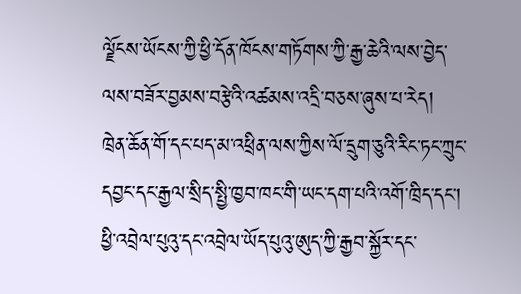ལྗོངས་ཡོངས་ཀྱི་ཕྱི་དོན་ཁོངས་གཏོགས་ཀྱི་རྒྱ་ཆེའི་ལས་བྱེད་ལས་བཟོར་བྱམས་བརྩེའི་འཚམས་འདྲི་བཅས་ཞུས་པ་རེད།
ཁྲེན་ཆོན་གོ་དང་པད་མ་འཕྲིན་ལས་ཀྱིས་ལོ་དྲུག་ཅུའི་རིང་ཏང་ཀྲུང་དབྱང་དང་རྒྱལ་སྲིད་སྤྱི་ཁྱབ་ཁང་གི་ཡང་དག་པའི་འགོ་ཁྲིད་དང་། ཕྱི་འབྲེལ་པུའུ་དང་འབྲེལ་ཡོད་པུའུ་ཨུད་ཀྱི་རྒྱབ་སྐྱོར་དང་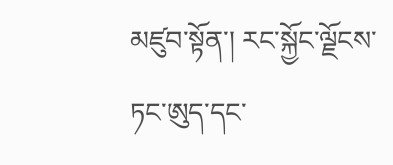མཛུབ་སྟོན་། རང་སྐྱོང་ལྗོངས་ཏང་ཨུད་དང་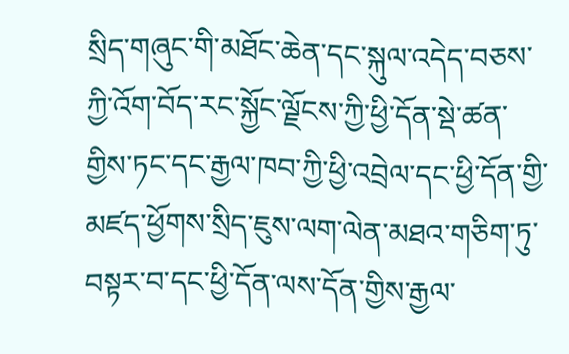སྲིད་གཞུང་གི་མཐོང་ཆེན་དང་སྐུལ་འདེད་བཅས་ཀྱི་འོག་བོད་རང་སྐྱོང་ལྗོངས་ཀྱི་ཕྱི་དོན་སྡེ་ཚན་གྱིས་ཏང་དང་རྒྱལ་ཁབ་ཀྱི་ཕྱི་འབྲེལ་དང་ཕྱི་དོན་གྱི་མཛད་ཕྱོགས་སྲིད་ཇུས་ལག་ལེན་མཐའ་གཅིག་ཏུ་བསྟར་བ་དང་ཕྱི་དོན་ལས་དོན་གྱིས་རྒྱལ་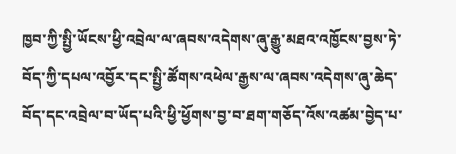ཁྱབ་ཀྱི་སྤྱི་ཡོངས་ཕྱི་འབྲེལ་ལ་ཞབས་འདེགས་ཞུ་རྒྱུ་མཐའ་འཁྱོངས་བྱས་ཏེ་བོད་ཀྱི་དཔལ་འབྱོར་དང་སྤྱི་ཚོགས་འཕེལ་རྒྱས་ལ་ཞབས་འདེགས་ཞུ་ཆེད་བོད་དང་འབྲེལ་བ་ཡོད་པའི་ཕྱི་ཕྱོགས་བྱ་བ་ཐག་གཅོད་འོས་འཚམ་བྱེད་པ་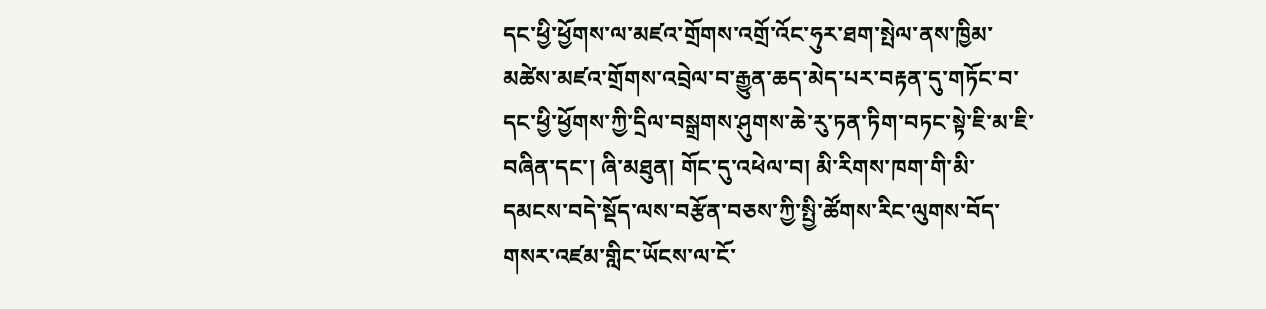དང་ཕྱི་ཕྱོགས་ལ་མཛའ་གྲོགས་འགྲོ་འོང་ཧུར་ཐག་སྤེལ་ནས་ཁྱིམ་མཚེས་མཛའ་གྲོགས་འབྲེལ་བ་རྒྱུན་ཆད་མེད་པར་བརྟན་དུ་གཏོང་བ་དང་ཕྱི་ཕྱོགས་ཀྱི་དྲིལ་བསྒྲགས་ཤུགས་ཆེ་རུ་ཏན་ཏིག་བཏང་སྟེ་ཇི་མ་ཇི་བཞིན་དང་། ཞི་མཐུན། གོང་དུ་འཕེལ་བ། མི་རིགས་ཁག་གི་མི་དམངས་བདེ་སྡོད་ལས་བརྩོན་བཅས་ཀྱི་སྤྱི་ཚོགས་རིང་ལུགས་བོད་གསར་འཛམ་གླིང་ཡོངས་ལ་ངོ་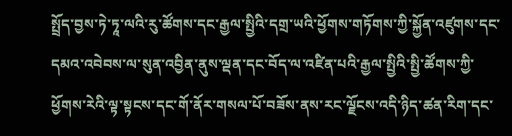སྤྲོད་བྱས་ཏེ་ཏཱ་ལའི་རུ་ཚོགས་དང་རྒྱལ་སྤྱིའི་དགྲ་ཡའི་ཕྱོགས་གཏོགས་ཀྱི་སྐྱོན་འཛུགས་དང་དམའ་འབེབས་ལ་སུན་འབྱིན་ནུས་ལྡན་དང་བོད་ལ་འཛིན་པའི་རྒྱལ་སྤྱིའི་སྤྱི་ཚོགས་ཀྱི་ཕྱོགས་རེའི་ལྟ་སྟངས་དང་གོ་ནོར་གསལ་པོ་བཟོས་ནས་རང་ལྗོངས་འདི་ཉིད་ཚན་རིག་དང་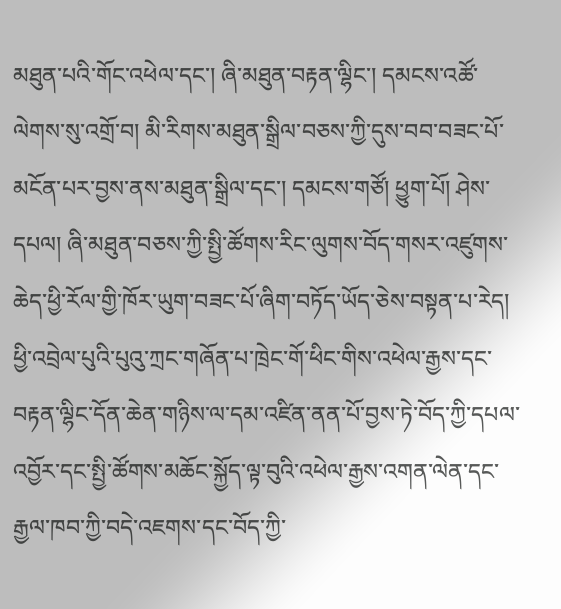མཐུན་པའི་གོང་འཕེལ་དང་། ཞི་མཐུན་བརྟན་ལྷིང་། དམངས་འཚོ་ལེགས་སུ་འགྲོ་བ། མི་རིགས་མཐུན་སྒྲིལ་བཅས་ཀྱི་དུས་བབ་བཟང་པོ་མངོན་པར་བྱས་ནས་མཐུན་སྒྲིལ་དང་། དམངས་གཙོ། ཕྱུག་པོ། ཤེས་དཔལ། ཞི་མཐུན་བཅས་ཀྱི་སྤྱི་ཚོགས་རིང་ལུགས་བོད་གསར་འཛུགས་ཆེད་ཕྱི་རོལ་གྱི་ཁོར་ཡུག་བཟང་པོ་ཞིག་བཏོད་ཡོད་ཅེས་བསྟན་པ་རེད།
ཕྱི་འབྲེལ་པུའི་པུའུ་ཀྲང་གཞོན་པ་ཁྲེང་གོ་ཕིང་གིས་འཕེལ་རྒྱས་དང་བརྟན་ལྷིང་དོན་ཆེན་གཉིས་ལ་དམ་འཛིན་ནན་པོ་བྱས་ཏེ་བོད་ཀྱི་དཔལ་འབྱོར་དང་སྤྱི་ཚོགས་མཆོང་སྐྱོད་ལྟ་བུའི་འཕེལ་རྒྱས་འགན་ལེན་དང་རྒྱལ་ཁབ་ཀྱི་བདེ་འཇགས་དང་བོད་ཀྱི་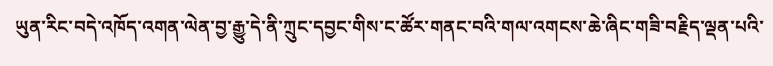ཡུན་རིང་བདེ་འཁོད་འགན་ལེན་བྱ་རྒྱུ་དེ་ནི་ཀྲུང་དབྱང་གིས་ང་ཚོར་གནང་བའི་གལ་འགངས་ཆེ་ཞིང་གཟི་བརྗིད་ལྡན་པའི་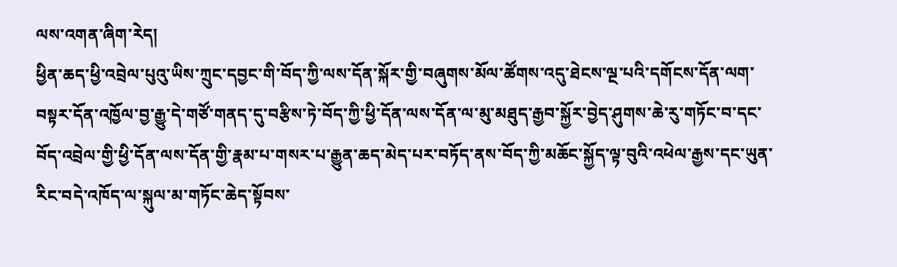ལས་འགན་ཞིག་རེད།
ཕྱིན་ཆད་ཕྱི་འབྲེལ་པུའུ་ཡིས་ཀྲུང་དབྱང་གི་བོད་ཀྱི་ལས་དོན་སྐོར་གྱི་བཞུགས་མོལ་ཚོགས་འདུ་ཐེངས་ལྔ་པའི་དགོངས་དོན་ལག་བསྟར་དོན་འཁྱོལ་བྱ་རྒྱུ་དེ་གཙོ་གནད་དུ་བརྩིས་ཏེ་བོད་ཀྱི་ཕྱི་དོན་ལས་དོན་ལ་མུ་མཐུད་རྒྱབ་སྐྱོར་བྱེད་ཤུགས་ཆེ་རུ་གཏོང་བ་དང་བོད་འབྲེལ་གྱི་ཕྱི་དོན་ལས་དོན་གྱི་རྣམ་པ་གསར་པ་རྒྱུན་ཆད་མེད་པར་བཏོད་ནས་བོད་ཀྱི་མཆོང་སྐྱོད་ལྟ་བུའི་འཕེལ་རྒྱས་དང་ཡུན་རིང་བདེ་འཁོད་ལ་སྐུལ་མ་གཏོང་ཆེད་སྟོབས་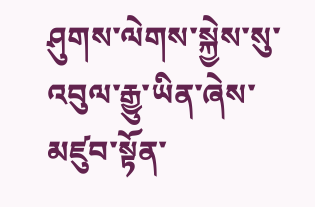ཤུགས་ལེགས་སྐྱེས་སུ་འབུལ་རྒྱུ་ཡིན་ཞེས་མཛུབ་སྟོན་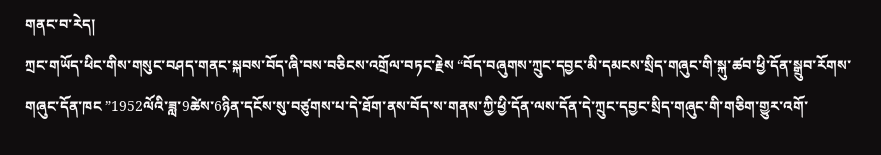གནང་བ་རེད།
ཀྲང་གཡོད་ཕིང་གིས་གསུང་བཤད་གནང་སྐབས་བོད་ཞི་བས་བཅིངས་འགྲོལ་བཏང་རྗེས “བོད་བཞུགས་ཀྲུང་དབྱང་མི་དམངས་སྲིད་གཞུང་གི་སྐུ་ཚབ་ཕྱི་དོན་སྒྲུབ་རོགས་གཞུང་དོན་ཁང ”1952ལོའི་ཟླ་9ཚེས་6ཉིན་དངོས་སུ་བཙུགས་པ་དེ་ཐོག་ནས་བོད་ས་གནས་ཀྱི་ཕྱི་དོན་ལས་དོན་དེ་ཀྲུང་དབྱང་སྲིད་གཞུང་གི་གཅིག་གྱུར་འགོ་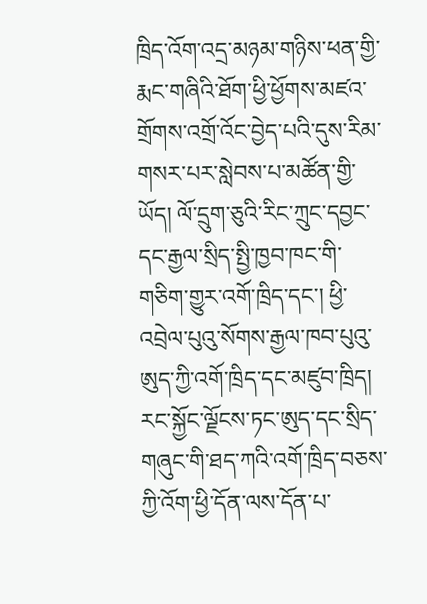ཁྲིད་འོག་འདྲ་མཉམ་གཉིས་ཕན་གྱི་རྨང་གཞིའི་ཐོག་ཕྱི་ཕྱོགས་མཛའ་གྲོགས་འགྲོ་འོང་བྱེད་པའི་དུས་རིམ་གསར་པར་སླེབས་པ་མཚོན་གྱི་ཡོད། ལོ་དྲུག་ཅུའི་རིང་ཀྲུང་དབྱང་དང་རྒྱལ་སྲིད་སྤྱི་ཁྱབ་ཁང་གི་གཅིག་གྱུར་འགོ་ཁྲིད་དང་། ཕྱི་འབྲེལ་པུའུ་སོགས་རྒྱལ་ཁབ་པུའུ་ཨུད་ཀྱི་འགོ་ཁྲིད་དང་མཛུབ་ཁྲིད། རང་སྐྱོང་ལྗོངས་ཏང་ཨུད་དང་སྲིད་གཞུང་གི་ཐད་ཀའི་འགོ་ཁྲིད་བཅས་ཀྱི་འོག་ཕྱི་དོན་ལས་དོན་པ་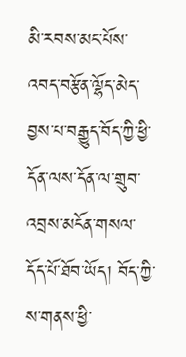མི་རབས་མང་པོས་འབད་བརྩོན་ལྷོད་མེད་བྱས་པ་བརྒྱུད་བོད་ཀྱི་ཕྱི་དོན་ལས་དོན་ལ་གྲུབ་འབྲས་མངོན་གསལ་དོད་པོ་ཐོབ་ཡོད། བོད་ཀྱི་ས་གནས་ཕྱི་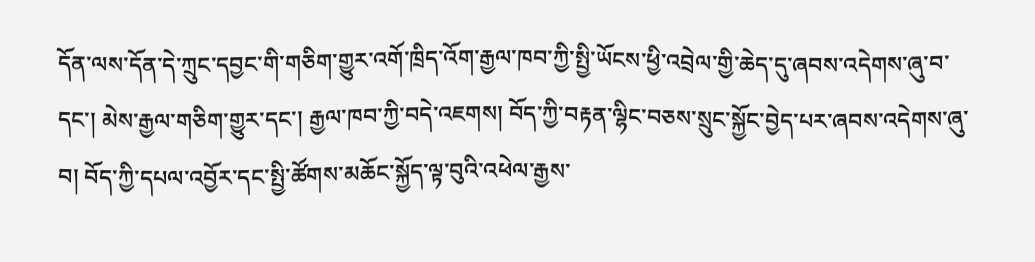དོན་ལས་དོན་དེ་ཀྲུང་དབྱང་གི་གཅིག་གྱུར་འགོ་ཁྲིད་འོག་རྒྱལ་ཁབ་ཀྱི་སྤྱི་ཡོངས་ཕྱི་འབྲེལ་གྱི་ཆེད་དུ་ཞབས་འདེགས་ཞུ་བ་དང་། མེས་རྒྱལ་གཅིག་གྱུར་དང་། རྒྱལ་ཁབ་ཀྱི་བདེ་འཇགས། བོད་ཀྱི་བརྟན་ལྷིང་བཅས་སྲུང་སྐྱོང་བྱེད་པར་ཞབས་འདེགས་ཞུ་བ། བོད་ཀྱི་དཔལ་འབྱོར་དང་སྤྱི་ཚོགས་མཆོང་སྐྱོད་ལྟ་བུའི་འཕེལ་རྒྱས་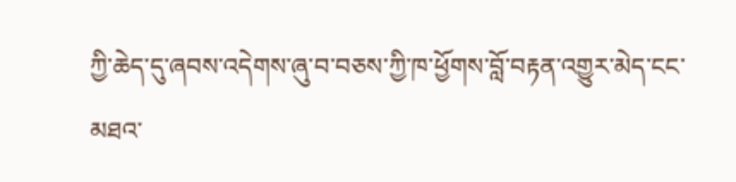ཀྱི་ཆེད་དུ་ཞབས་འདེགས་ཞུ་བ་བཅས་ཀྱི་ཁ་ཕྱོགས་བློ་བརྟན་འགྱུར་མེད་ངང་མཐའ་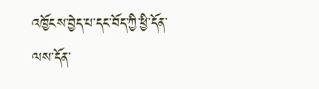འཁྱོངས་བྱེད་པ་དང་བོད་ཀྱི་ཕྱི་དོན་ལས་དོན་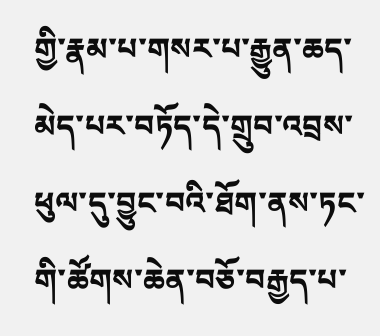གྱི་རྣམ་པ་གསར་པ་རྒྱུན་ཆད་མེད་པར་བཏོད་དེ་གྲུབ་འབྲས་ཕུལ་དུ་བྱུང་བའི་ཐོག་ནས་ཏང་གི་ཚོགས་ཆེན་བཅོ་བརྒྱད་པ་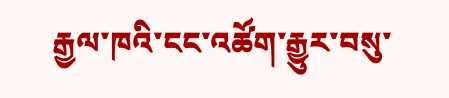རྒྱལ་ཁའི་ངང་འཚོག་རྒྱུར་བསུ་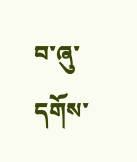བ་ཞུ་དགོས་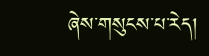ཞེས་གསུངས་པ་རེད།